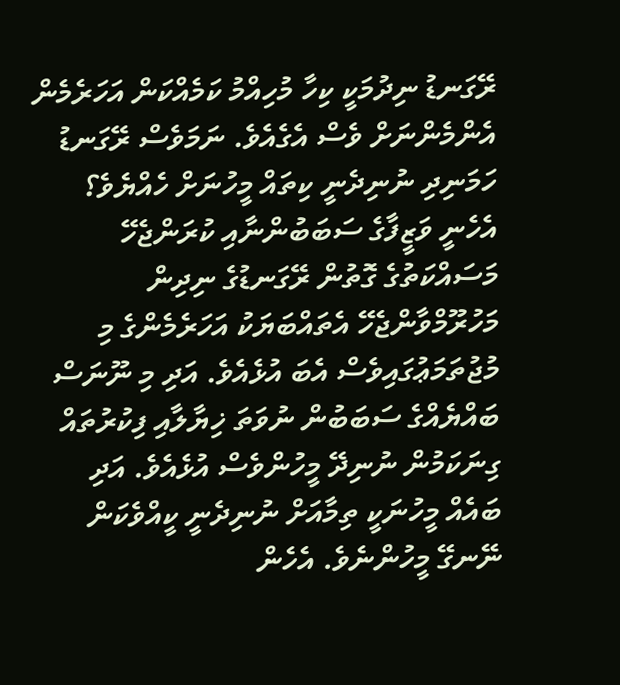ރޭގަނޑު ނިދުމަކީ ކިހާ މުހިއްމު ކަމެއްކަން އަހަރެމެން އެންމެންނަށް ވެސް އެގެއެވެ. ނަމަވެސް ރޭގަނޑު ހަމަނިދި ނުނިދެނީ ކިތައް މީހުނަށް ހެއްޔެވެ؟ އެހެނީ ވަޒީފާގެ ސަބަބުންނާއި ކުރަންޖެހޭ މަސައްކަތުގެ ގޮތުން ރޭގަނޑުގެ ނިދިން މަހުރޫމްވާންޖެހޭ އެތައްބަޔަކު އަހަރެމެންގެ މި މުޖުތަމަޢުގައިވެސް އެބަ އުޅެއެވެ. އަދި މި ނޫނަސް ބައްޔެއްގެ ސަބަބުން ނުވަތަ ޚިޔާލާއި ފިކުރުތައް ގިނަކަމުން ނުނިދޭ މީހުންވެސް އުޅެއެވެ. އަދި ބައެއް މީހުނަކީ ތިމާއަށް ނުނިދެނީ ކީއްވެކަން ނޭނގޭ މީހުންނެވެ. އެހެން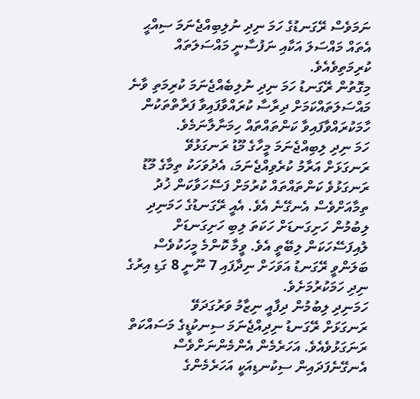ނަމަވެސް ރޭގަނޑުގެ ހަމަ ނިދި ނުލިބިއްޖެނަމަ ސިއްޙީ އެތައް މައްސަލަ އަކާއި ނަފުސާނީ މައްސަލަތައް ކުރިމަތިވެއެވެ.
މިގޮތުން ރޭގަނޑު ހަމަ ނިދި ނުލިބެއްޖެނަމަ ކުރިމަތި ވާނެ މައްސަލަތައްކަމަށް ދިރާސާ ކުރައްވާފައިވާ ފަރާތްތަކުން ހާމަކުރައްވާފައިވާ ކަންތައްތައް ހިމަނާލާނަމެވެ.
ހަމަ ނިދި ލިބިއްޖެނަމަ މީހާގެ މޫޑު ރަނގަޅުވޭ
ރަނގަޅަށް އަރާމު ކުރެވިއްޖެނަމަ، އެދުވަހަކު ތިމާގެ މޫޑު ރަނގަޅުވެ ކަންތައްތައް ކުރުމަށް ފަސޭހަވާކަން ޚުދު ތިމާއަށްވެސް އެނގޭނެ އެވެ. އެއީ ރޭގަނޑުގެ ހަމަނިދި ލިބުމުން ހަށިގަނޑަށް ހަކަތަ ލިބި ހަށިގަނޑަށް ލުއިފަސޭހަކަން ލިބޭތީ އެވެ. ވީމާ ކޮންމެ މީހަކުވެސް ބަލަންވީ ރޭގަނޑު އަވަހަށް ނިދާފައި 7 ނޫނީ 8 ގަޑި އިރުގެ ނިދި ހަމަކުރުމަށެވެ.
ހަމަނިދި ލިބުމުން ދިފާއީ ނިޒާމު ވަރުގަދަވޭ
ރަނގަޅަށް ރޭގަނޑު ނިދިއްޖެނަމަ ސިނކުޑީގެ މަސައްކަތް ރަނަގަޅުވެއެވެ. އަހަރެމެން އެންމެންނަށްވެސް އެނގޭނެފަދައިން ސިކުނޑިއަކީ އަހަރެމެންގެ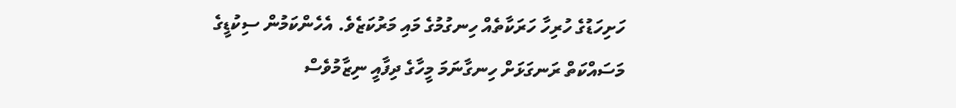ހަށިހަޑުގެ ހުރިހާ ހަރަކާތެއް ހިނގުމުގެ މައި މަރުކަޒެވެ. އެހެންކަމުން ސިކުޑީގެ މަސައްކަތް ރަނގަޅަށް ހިނގާނަމަ މީހާގެ ދިފާއީ ނިޒާމުވެސް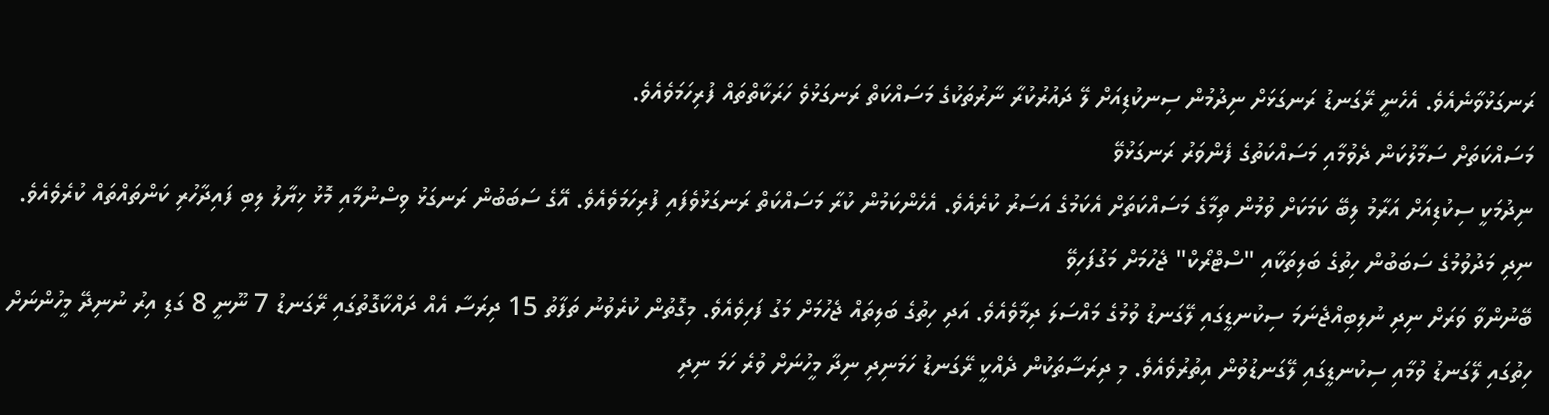ރަނގަޅުވާނެއެވެ. އެހެނީ ރޭގަނޑު ރަނގަޅަށް ނިދުމުން ސިނކުޑިއަށް ލޭ ދައުރުކުރާ ނާރުތަކުގެ މަސައްކަތް ރަނގަޅުވެ ހަރަކާތްތައް ފުރިހަމަވެއެވެ.
މަސައްކަތަށް ސަމާލުކަން ދެވުމާއި މަސައްކަތުގެ ފެންވަރު ރަނގަޅުވޭ
ނިދުމަކީ ސިކުޑިއަށް އަރާމު ލިބޭ ކަމަކަށް ވުމުން ތިމާގެ މަސައްކަތަށް އެކަމުގެ އަސަރު ކުރެއެވެ. އެހެންކަމުން ކުރާ މަސައްކަތް ރަނގަޅުވެފައި ފުރިހަމަވެއެވެ. އޭގެ ސަބަބުން ރަނގަޅު ވިސްނުމާއި މޮޅު ޚިޔާލު ލިބި ފައިދާހުރި ކަންތައްތައް ކުރެވެއެވެ.
ނިދި މަދުވުމުގެ ސަބަބުން ހިތުގެ ބަލިތަކާއި "ސްޓްރޯކް" ޖެހުމަށް މަގުފަހިވޭ
ބޭނުންވާ ވަރަށް ނިދި ނުލިބިއްޖެނަމަ ސިކުނޑީގައި ލޭގަނޑު ވުމުގެ މައްސަލަ ދިމާވެއެވެ. އަދި ހިތުގެ ބަލިތައް ޖެހުމަށް މަގު ފަހިވެއެވެ. މިގޮތުން ކުރެވުނު ތަފާތު 15 ދިރަސާ އެއް ދައްކާގޮތުގައި ރޭގަނޑު 7 ނޫނީ 8 ގަޑި އިރު ނުނިދޭ މީހުންނަށް ހިތުގައި ލޭގަނޑު ވުމާއި ސިކުނޑީގައި ލޭގަނޑުވުން އިތުރުވެއެވެ. މި ދިރަސާތަކުން ދެއްކީ ރޭގަނޑު ހަމަނިދި ނިދާ މީހުނަށް ވުރެ ހަމަ ނިދި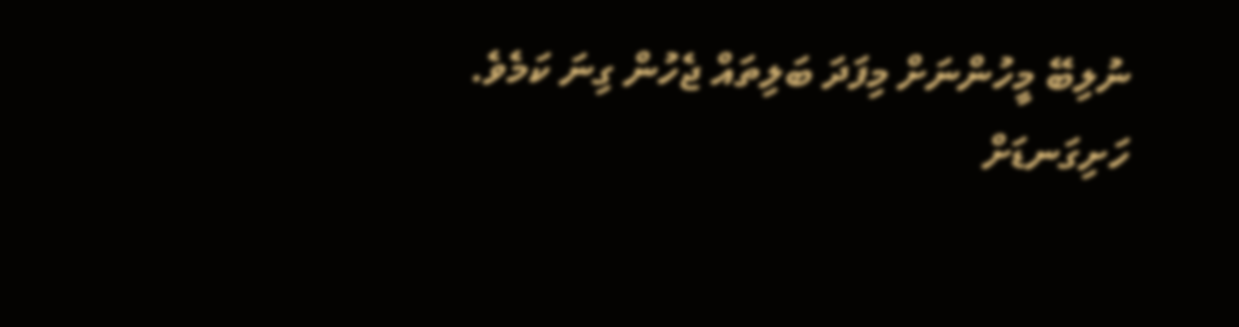ނުލިބޭ މީހުންނަށް މިފަދަ ބަލިތައް ޖެހުން ގިނަ ކަމެވެ.
ހަށިގަނޑަށް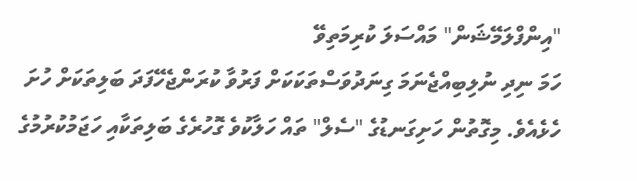"އިންފްލަމޭޝަން" މައްސަލަ ކުރިމަތިވޭ
ހަމަ ނިދި ނުލިބިއްޖެނަމަ ގިނަދުވަސްތަކަކަށް ފަރުވާ ކުރަންޖެހޭފަދަ ބަލިތަކަށް ހުށަ ހެޅެއެވެ. މިގޮތުން ހަށިގަނޑުގެ "ސެލް" ތައް ހަލާކުވެ ގޮހުރެގެ ބަލިތަކާއި ހަޖަމުކުރުމުގެ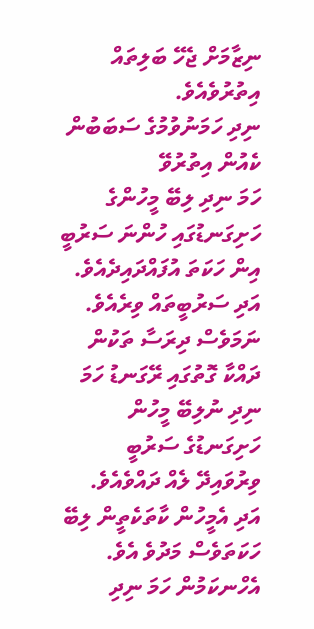ނިޒާމަށް ޖެހޭ ބަލިތައް އިތުރުވެއެވެ.
ނިދި ހަމަނުވުމުގެ ސަބަބުން ކެއުން އިތުރުވޭ
ހަމަ ނިދި ލިބޭ މީހުންގެ ހަށިގަނޑުގައި ހުންނަ ސަރުބީ އިން ހަކަތަ އުފައްދައިދެއެވެ. އަދި ސަރުބީތައް ވިރެއެވެ. ނަމަވެސް ދިރަސާ ތަކުން ދައްކާ ގޮތުގައި ރޭގަނޑު ހަމަ ނިދި ނުލިބޭ މީހުން ހަށިގަނޑުގެ ސަރުބީ ވިރުވައިދޭ ލެއް ދައްވެއެވެ. އަދި އެމީހުން ކާތަކެތީން ލިބޭ ހަކަތަވެސް މަދުވެ އެވެ. އެހްނކަމުން ހަމަ ނިދި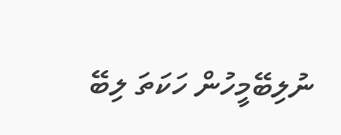ނުލިބޭމީހުން ހަކަތަ ލިބޭ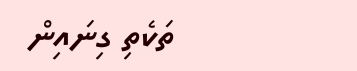ތަކެތި ގިނައިން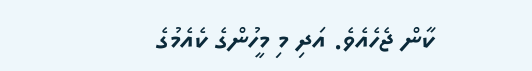ކާން ޖެހެއެވެ. އަދި މި މީހުންގެ ކެއެމުގެ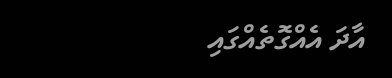އާދަ އެއްގޮތެއްގައި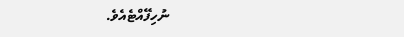ނުހިފޭއްޓެއެވެ.